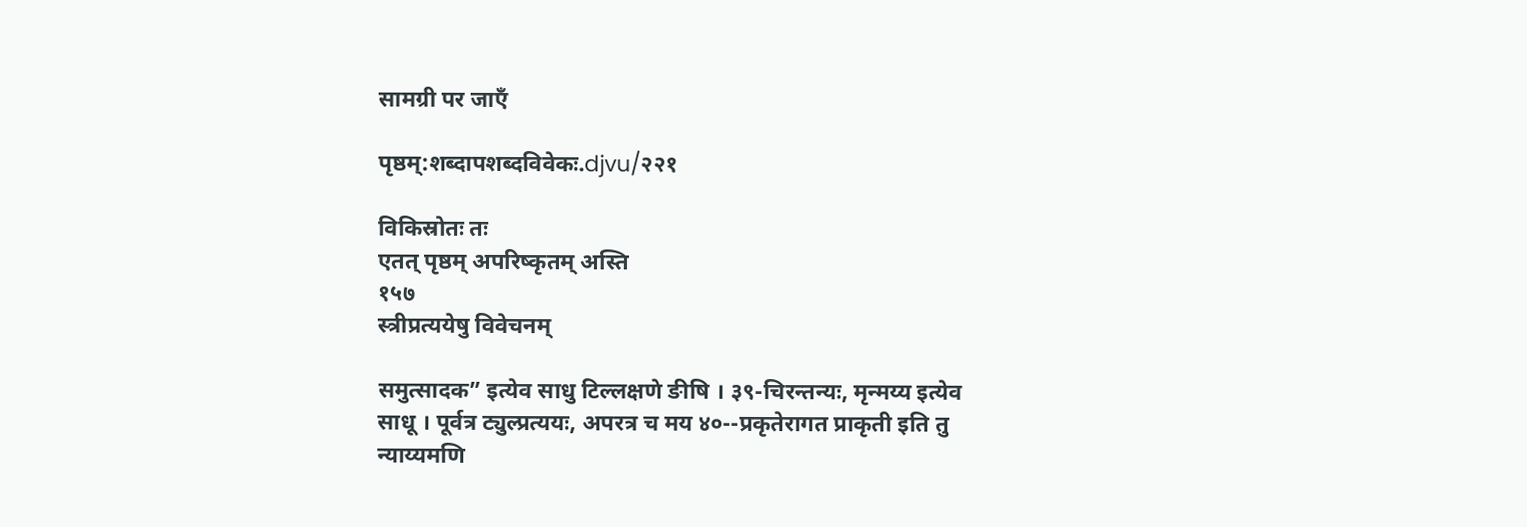सामग्री पर जाएँ

पृष्ठम्:शब्दापशब्दविवेकः.djvu/२२१

विकिस्रोतः तः
एतत् पृष्ठम् अपरिष्कृतम् अस्ति
१५७
स्त्रीप्रत्ययेषु विवेचनम्

समुत्सादक” इत्येव साधु टिल्लक्षणे ङीषि । ३९-चिरन्तन्यः, मृन्मय्य इत्येव साधू । पूर्वत्र ट्युल्प्रत्ययः, अपरत्र च मय ४०--प्रकृतेरागत प्राकृती इति तु न्याय्यमणि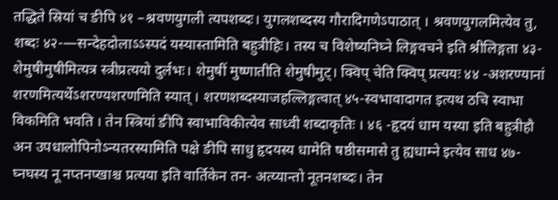तद्धिते स्रियां च ङीपि ४१ –श्रवणयुगली त्यपशब्दः। युगलशब्दस्य गौरादिगणेऽपाठात् । श्रवणयुगलमित्येव तु, शब्दः ४२-—सन्देहदोलाऽऽस्पदं यस्यास्तामिति बहुत्रीहिः। तस्य च विशेष्यनिघ्ने लिङ्गवचने इति श्रीलिङ्गता ४३-शेमुषीमुषीमित्यत्र स्त्रीप्रत्ययो दुर्लभः। शेमुषीं मुष्णातीति शेमुषीमुट्। क्विप् चेति क्विप् प्रत्ययः ४४ -अशरण्यानां शरणमित्यर्थेऽशरण्यशरणमिति स्यात् । शरणशब्दस्याजहल्लिङ्गत्वात् ४५-स्वभावादागत इत्यथ ठचि स्वाभा विकमिति भवति । तेन स्त्रियां ङीपि स्वाभाविकीत्येव साध्वी शब्दाकृतिः । ४६ -हृदयं धाम यस्या इति बहुत्रीहौ अन उपधालोपिनोऽन्यतरस्यामिति पक्षे ङीपि साधु हृदयस्य धामेति षष्ठीसमासे तु ह्यधाम्ने इत्येव साध ४७-घ्नघस्य नू नप्तनप्खाश्च प्रत्यया इति वार्तिकेन तन- अत्य्यान्तो नूतनशब्दः। तेन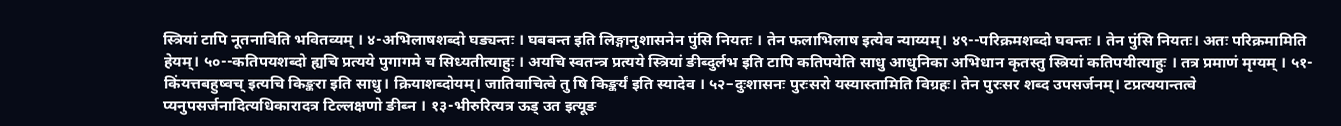स्त्रियां टापि नूतनाविति भवितव्यम् । ४-अभिलाषशब्दो घड्यन्तः । घबबन्त इति लिङ्गानुशासनेन पुंसि नियतः । तेन फलाभिलाष इत्येव न्याय्यम्। ४९--परिक्रमशब्दो घवन्तः । तेन पुंसि नियतः। अतः परिक्रमामिति हेयम्। ५०--कतिपयशब्दो ह्यचि प्रत्यये पुगागमे च सिध्यतीत्याहुः । अयचि स्वतन्त्र प्रत्यये स्त्रियां ङीब्दुर्लभ इति टापि कतिपयेति साधु आधुनिका अभिधान कृतस्तु स्त्रियां कतिपयीत्याहुः । तत्र प्रमाणं मृग्यम् । ५१-किंयत्तबहुष्वच् इत्यचि किङ्करा इति साधु। क्रियाशब्दोयम्। जातिवाचित्वे तु षि किङ्कर्यं इति स्यादेव । ५२–दुःशासनः पुरःसरो यस्यास्तामिति विग्रहः। तेन पुरःसर शब्द उपसर्जनम्। टप्रत्ययान्तत्वे प्यनुपसर्जनादित्यधिकारादत्र टिल्लक्षणो ङीब्न । १३-भीरुरित्यत्र ऊड् उत इत्यूङ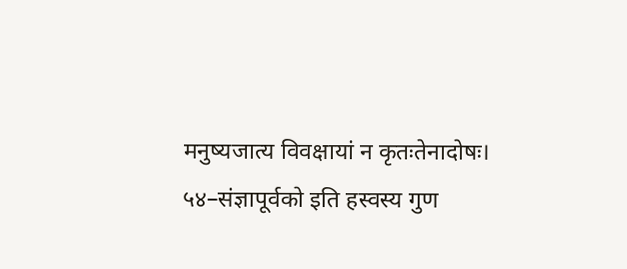मनुष्यजात्य विवक्षायां न कृतःतेनादोषः। ५४–संज्ञापूर्वको इति हस्वस्य गुण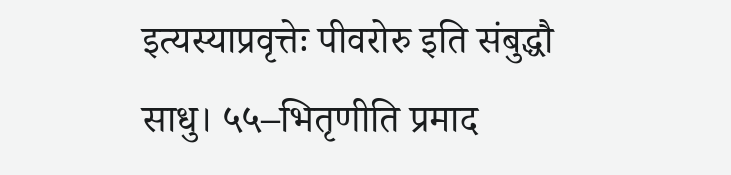इत्यस्याप्रवृत्तेः पीवरोरु इति संबुद्धौ साधु। ५५–भितृणीति प्रमाद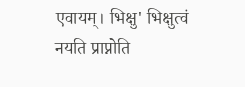एवायम्। भिक्षु' भिक्षुत्वं नयति प्राप्नोति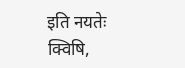इति नयतेः क्विषि,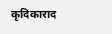कृदिकाराद